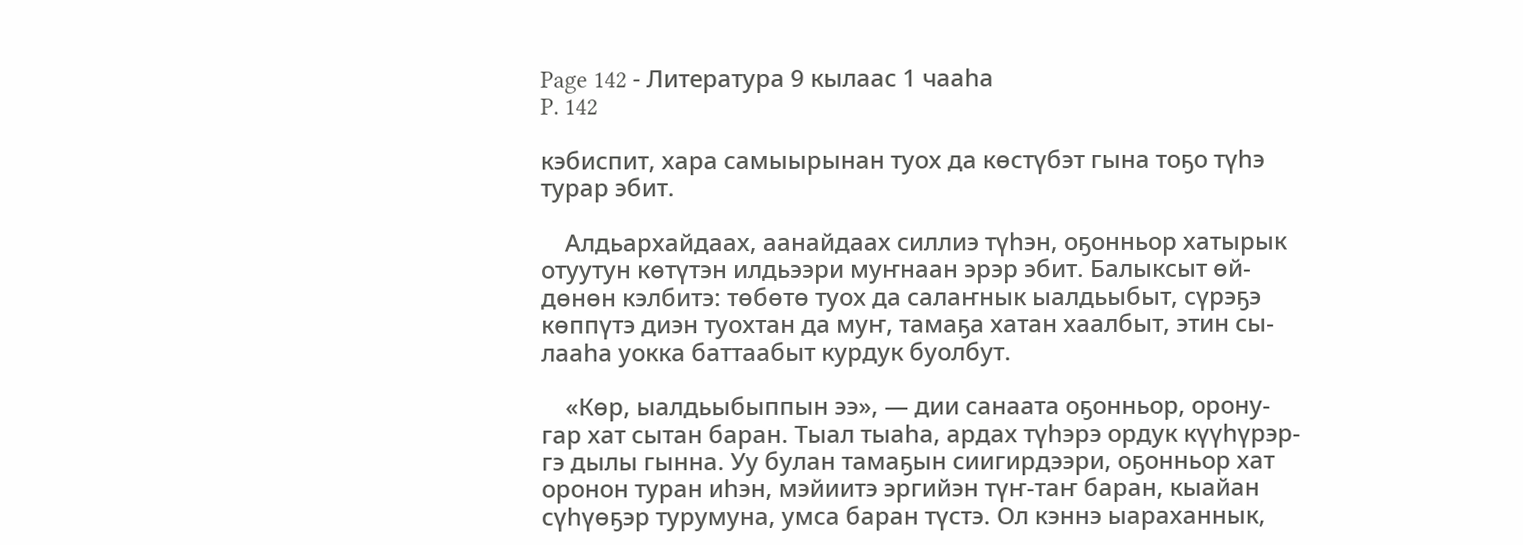Page 142 - Литература 9 кылаас 1 чааһа
P. 142

кэбиспит, хара самыырынан туох да көстүбэт гына тоҕо түһэ
турар эбит.

    Алдьархайдаах, аанайдаах силлиэ түһэн, оҕонньор хатырык
отуутун көтүтэн илдьээри муҥнаан эрэр эбит. Балыксыт өй-
дөнөн кэлбитэ: төбөтө туох да салаҥнык ыалдьыбыт, сүрэҕэ
көппүтэ диэн туохтан да муҥ, тамаҕа хатан хаалбыт, этин сы-
лааһа уокка баттаабыт курдук буолбут.

    «Көр, ыалдьыбыппын ээ», — дии санаата оҕонньор, орону-
гар хат сытан баран. Тыал тыаһа, ардах түһэрэ ордук күүһүрэр-
гэ дылы гынна. Уу булан тамаҕын сиигирдээри, оҕонньор хат
оронон туран иһэн, мэйиитэ эргийэн түҥ-таҥ баран, кыайан
сүһүөҕэр турумуна, умса баран түстэ. Ол кэннэ ыараханнык,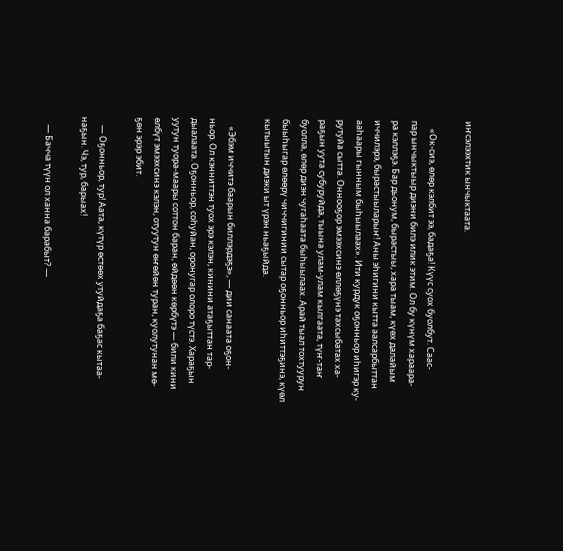иҥсэлээхтик ынчыктаата.

    «Ок-сиэ, өлөр кэлбит ээ, бадаҕа! Күүс суох буолбут. Саас-
пар ынчыктыыр диэни билэ илик этим. Ол бу күнүм хараара-
ра кэллэҕэ. Бар дьонум, бырастыы, хара тыам, күөх далайым
иччилэрэ, бырастыыларыҥ! Аны эһигини кытта аалсарбыттан
ааһаары гынным быһыылаах». Ити курдук оҕонньор иһигэр ку-
рутуйа сытта. Оннооҕор эмээхсинэ өллөҕүнэ тахсыбатах ха-
раҕын уута субуруйда, тыына улам-улам кылгаата, түҥ-таҥ
буолла, өлөр диэн чугаһаата быһыылаах. Арай тыал тохтуурун
быыһыгар өлөөрү чиччигинии сытар оҕонньор иһиттэҕинэ, күөл
кытыытын диэки ыт үрэн ньаҕыйда.

    «Эбэм иччитэ баарын биллэрдэҕэ», — дии санаата оҕон-
ньор. Ол кэнниттэн туох эрэ кэлэн, кинини атаҕыттан тар-
дыалаата. Оҕонньор, соһуйан, оронугар олоро түстэ. Хараҕын
уутун туора-маары соттон баран, өйдөөн көрбүтэ — били кини
өлбүт эмээхсинэ кэлэн, отуутун өҥөйөн туран, куолутунан мө-
ҕөн эрэр эбит.

    — Оҕонньор, тур! Аата, күтүр өстөөх утуйдаҕа баҕас кытаа-
наҕын. Чэ, тур, барыах!

    — Бачча түүн ол ханна барабыт? —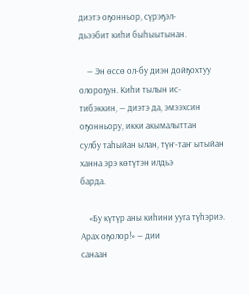диэтэ оҕонньор, сүрэҕэл-
дьээбит киһи быһыытынан.

    — Эн өссө ол-бу диэн дойҕохтуу олороҕун. Киһи тылын ис-
тибэккин, — диэтэ да, эмээхсин оҕонньору, икки акымалыттан
сулбу таһыйан ылан, түҥ-таҥ ытыйан ханна эрэ көтүтэн илдьэ
барда.

    «Бу күтүр аны киһини ууга түһэриэ. Арах оҕолор!» — дии
санаан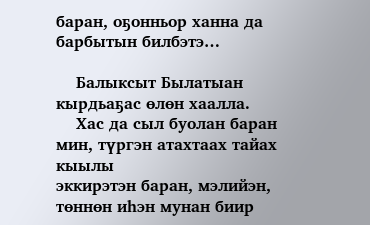баран, оҕонньор ханна да барбытын билбэтэ…

    Балыксыт Былатыан кырдьаҕас өлөн хаалла.
    Хас да сыл буолан баран мин, түргэн атахтаах тайах кыылы
эккирэтэн баран, мэлийэн, төннөн иһэн мунан биир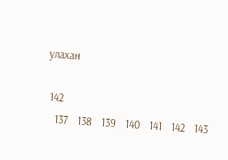улахан

 142
   137   138   139   140   141   142   143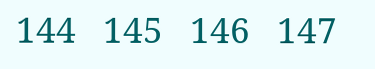144   145   146   147